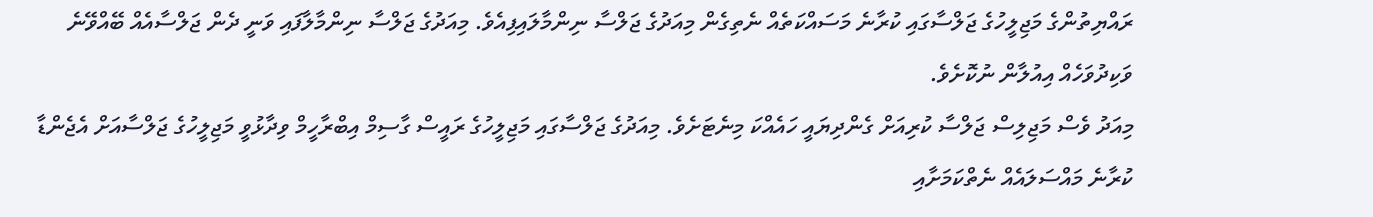ރައްޔިތުންގެ މަޖިލީހުގެ ޖަލްސާގައި ކުރާނެ މަސައްކަތެއް ނެތިގެން މިއަދުގެ ޖަލްސާ ނިންމާލައިފިއެވެ. މިއަދުގެ ޖަލްސާ ނިންމާލާފައި ވަނީ ދެން ޖަލްސާއެއް ބޭއްވޭނެ ވަކިދުވަހެއް އިއުލާން ނުކޮށެވެ.
މިއަދު ވެސް މަޖިލިސް ޖަލްސާ ކުރިއަށް ގެންދިޔައީ ހައެއްކަ މިނެޓަށެވެ. މިއަދުގެ ޖަލްސާގައި މަޖިލީހުގެ ރައީސް ގާސިމް އިބްރާހީމް ވިދާޅުވީ މަޖިލީހުގެ ޖަލްސާއަށް އެޖެންޑާ ކުރާނެ މައްސަލައެއް ނެތްކަމަށާއި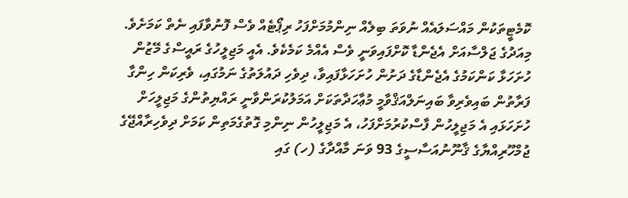ކޮމެޓީތަކުން މައްސަލައެއް ނުވަތަ ބިލެއް ނިންމުމަށްފަހު ރިޕޯޓެއް ވެސް ފޮނުވާފައި ނެތް ކަމަށެވެ.
މިއަދުގެ ޖަލްސާއަށް އެޖެންޑާ ކޮށްފައިވަނީ ވެސް އެއްމެ ކަމެކެވެ. އެއީ މަޖިލީހުގެ ރައީސްގެ މޭޒުން ހުށަހަޅާ ކަންކަމުގެ އެޖެންޑާގެ ދަށުން ހުށަހަޅާފައިވާ، ދިވެހި ދައުލަތުގެ ނަމުގައި، ވެރިކަން ހިންގާ ފަރާތުން ބައިވެރިވާ ބައިނަލްއަޤްވާމީ މުޢާހަދާތަކަށް އަމަލުކުރަންވާނީ ރައްޔިތުންގެ މަޖިލީހަށް ހުށަހަޅައި އެ މަޖިލީހުން ފާސްކުރުމަށްފަހު، އެ މަޖިލީހުން ނިންމި ގޮތުގެމަތިން ކަމަށް ދިވެހިރާއްޖޭގެ ޖުމްހޫރިއްޔާގެ ޤާނޫނުއަސާސީގެ 93 ވަނަ މާއްދާގެ (ހ) ގައި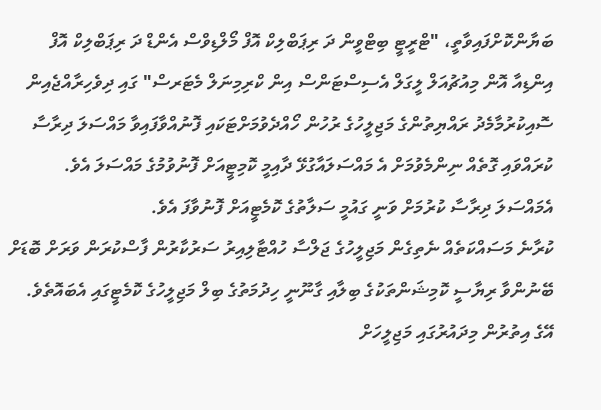ބަޔާންކޮށްފައިވާތީ، "ޓްރީޓީ ބިޓްވީން ދަ ރިޕަބްލިކް އޮފް މޯލްޑިވްސް އެންޑް ދަ ރިޕަބްލިކް އޮފް އިންޑިއާ އޮން މިއުޗުއަލް ލީގަލް އެސިސްޓަންސް އިން ކްރިމިނަލް މެޓަރސް" ގައި ދިވެހިރާއްޖެއިން ސޮއިކުރުމާމެދު ރައްޔިތުންގެ މަޖިލީހުގެ ރުހުން ހޯއްދެވުމަށްޓަކައި ފޮނުއްވާފައިވާ މައްސަލަ ދިރާސާ ކުރައްވައި ގޮތެއް ނިންމެވުމަށް އެ މައްސަލައާގުޅޭ ދާއިމީ ކޮމިޓީއަށް ފޮނުވުމުގެ މައްސަލަ އެވެ. އެމައްސަލަ ދިރާސާ ކުރުމަށް ވަނީ ގައުމީ ސަލާތުގެ ކޮމެޓީއަށް ފޮނުވާފަ އެވެ.
ކުރާނެ މަސައްކަތެއް ނެތިގެން މަޖިލީހުގެ ޖަލްސާ ހުއްޓާލިއިރު ސަރުކާރުން ފާސްކުރަން ވަރަށް ބޮޑަށް ބޭނުންވާ ރިޔާސީ ކޮމިޝަންތަކުގެ ބިލާއި ގާނޫނީ ހިދުމަތުގެ ބިލް މަޖިލީހުގެ ކޮމެޓީގައި އެބައޮތެވެ. އޭގެ އިތުރުން މިދައުރުގައި މަޖިލީހަށް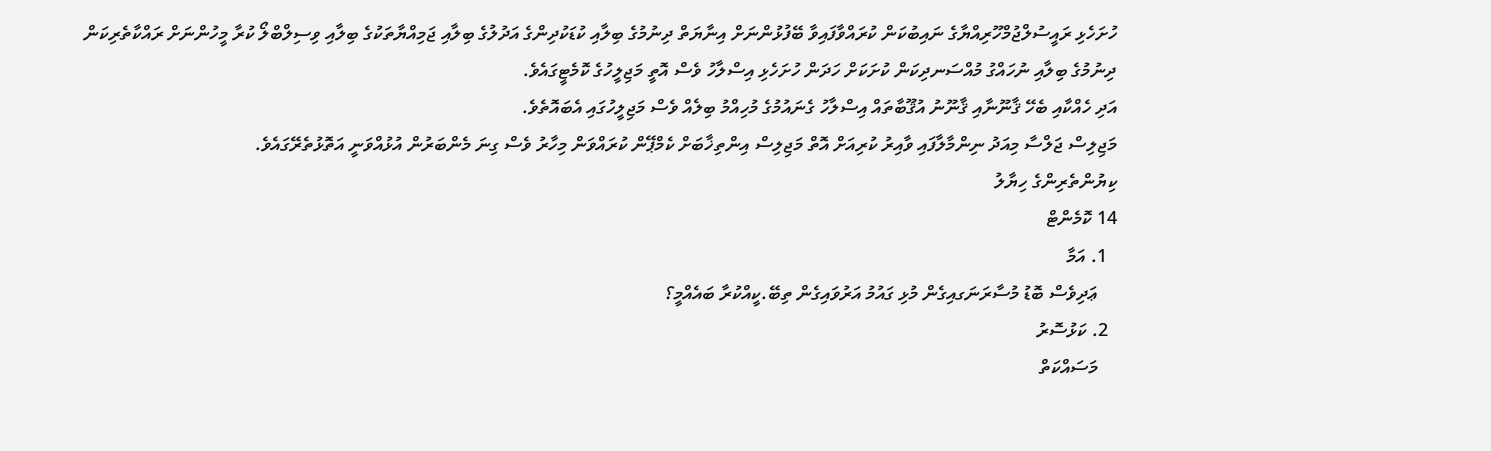ހުށަހެޅި ރައީސުލްޖުމްހޫރިއްޔާގެ ނައިބުކަން ކުރައްވާފައިވާ ބޭފުޅުންނަށް އިނާޔަތް ދިނުމުގެ ބިލާއި ކުޑަކުދިންގެ އަދުލުގެ ބިލާއި ޖަމިއްޔާތަކުގެ ބިލާއި ވިސިލްބްލޯ ކުރާ މީހުންނަށް ރައްކާތެރިކަން ދިނުމުގެ ބިލާއި ނުހައްގު މުއްސަނދިކަން ކުށަކަށް ހަދަން ހުށަހެޅި އިސްލާހު ވެސް އޮތީ މަޖިލީހުގެ ކޮމެޓީގައެވެ.
އަދި ހެއްކާއި ބެހޭ ޤާނޫނާއި ޤާނޫނު އުޤޫބާތައް އިސްލާހު ގެނައުމުގެ މުހިއްމު ބިލެއް ވެސް މަޖިލީހުގައި އެބައޮތެވެ.
މަޖިލިސް ޖަލްސާ މިއަދު ނިންމާލާފައި ވާއިރު ކުރިއަށް އޮތް މަޖިލިސް އިންތިޚާބަށް ކެމްޕޭން ކުރައްވަން މިހާރު ވެސް ގިނަ މެންބަރުން އުޅުއްވަނީ އަތޮޅުތެރޭގައެވެ.
ކިޔުންތެރިންގެ ހިޔާލު
14 ކޮމެންޓް
  1. އަމާ
    ޢަދިވެސް ބޮޑު މުސާރަނަގއިގެން މުޅި ގައުމު އަރުވައިގެން ތިބޭ.ކީއްކުރާ ބައެއްމީ؟
  2. ކަޅުސޮރު
    މަސައްކަތް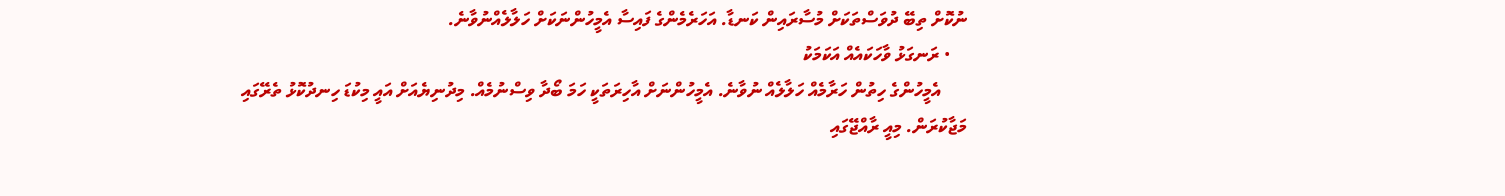ނުކޮށް ތިބޭ ދުވަސްތަކަށް މުސާރައިން ކަނޑާ. އަހަރެމެންގެ ފައިސާ އެމީހުންނަކަށް ހަލާލެއްނުވާނެ.
    • ރަނގަޅު ވާހަކައެއް އަކަމަކު
      އެމީހުންގެ ހިތުން ހަރާމެއް ހަލާލެއް ނުވާނެ. އެމީހުންނަށް އާހިރަތަކީ ހަމަ ބޯދާ ވިސްނުމެއް. މިދުނިޔެއަށް އައީ މިކުޑަ ހިނދުކޮޅު ތެރޭގައި މަޖާކުރަން. މިއީ ރާއްޖޭގައި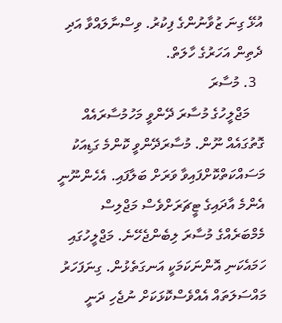އުޅޭ ގިނަ ޒުވާނުންގެ ފިކުރު. ވިސްނާލައްވާ އަދި ދެތިން އަހަރުގެ ހާލަތް.
  3. މުސާރަ
    މަޖްލީހުގެ މުސާރަ ދޭންވީ މަހުމުސާރައެއް ގޮތުގައެއް ނޫން. މުސާރަދޭންވީ ކޮންމެ ގަޑިއަކު މަސައްކަތްކޮށްފައިވާ ވަރަށް ބަލާފައި. އެހެންނޫނީ އެންމެ އާދައިގެ ޓީޗަރަށްވެސް މަޖްލިސް މެމްބަރެއްގެ މުސާރަ ލިބެންޖެހޭނެ. މަޖްލީހުގައި ހަމައެކަނި އޮންނަކަމަކީ އަނގަތެޅުން. ގިނަފަހަރު މައްސަލަތައް އެއްވެސްކޮޅަކަށް ނުޖެހި ދަނީ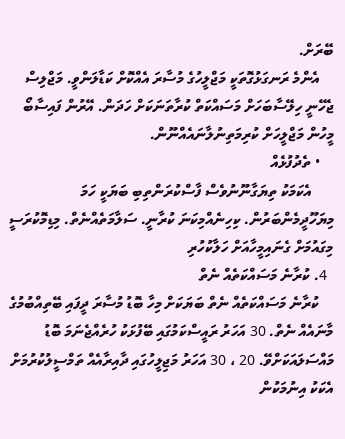ބޭރަށް.
    އެންމެ ރަނގަޅުގޮތަކީ މަޖްލީހުގެ މުސާރަ އެއްކޮށް ކަޑާލަންވީ. މަޖްލިސް ޖެހޭނީ ހިލޭސާބަހަށް މަސައްކަތް ކުރާތަނަކަށް ހަދަން. އޭރުން ފައިސާބޯ މީހުން މަޖްލީހަށް ކުރިމަތިނުލާނައެއްނޫން.
    • ތެދުފުޅެއް
      އެކަމަކު ތިޔަގާނޫނުވެސް ފާސްކުރަންތިބި ބަޔަކީ ހަމަ މިޔަހޫދީމެންބަރުން. ކިހިނެއްމިކަނަ ކުރާނީ. ސަލާމަތެއްނެތް. މިޑިމޮކުރަސީ މިގައުމަށް ގެނައިމީހާއަށް ހަލާކުހުރި
  4. ކުރާނެ މަސައްކަތެއް ނެތް
    ކުރާނެ މަސައްކަތެއް ނެތް ބަޔަކަށް މިހާ ބޮޑު މުސާރަ ދީފައި ބޭތިއްބުމުގެ މާނައެއް ނެތް. 30 އަހަރު ރައީސްކަމުގައި ބޭފުޅަކު ހުރެއްޖެނަމަ ބޮޑު މައްސަލައަކަށްވޭ. 20 ، 30 އަހަރު މަޖިލީހުގައި ދާއިރާއެއް ތަމްސީލުކުރުމަށް އެކަކު އިނުމަކުން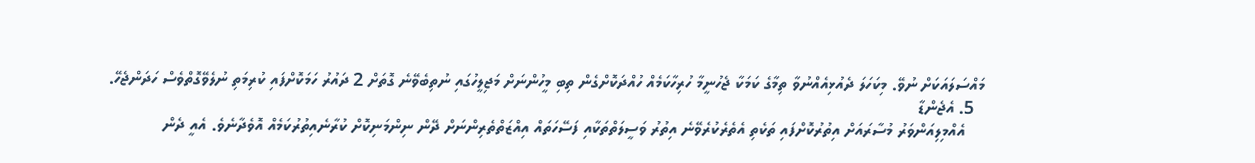މައްސަލައަކަށް ނުވޭ. މިކަހަލަ ދެއުޅިއެއްނުވާ ތިމާގެ ކަމަކާ ޖެހުނީމާ ހުރިހާކަމެއް ހުއްދަކޮށްގެން ތިބި މީހުންނަށް މަޖިލީހުގައި ނުތިބެވޭނެ ގޮތަށް 2 ދައުރު ހަމަކޮށްފައި ކުރިމަތި ނުލެވޭގޮތްވެސް ހަދަންޖެހޭ.
  5. އެޖެންޑާ
    އެއްމިލިއަންވަރު މުސާރައަށް އިތުރުކޮށްފައި ތަކެތި އެތެރެކުރެވޭނެ އިތުރު ވަސީލަތްތަކާއި ފަސޭހަތައް އިއްޒަތްތެރިންނަށް ދޭން ނިންމަނިކޮށް ކުރާނެއިތުރުކަމެއް އޮވެދާނެވެ. އެއީ ދެން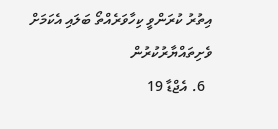އިތުރު ކުރަންވީ ކިހާވަރެއްތޯ ބަލައި އެކަމަށް ވެށިތައްޔާރުކުރުން
  6. އެޖްޑާ 19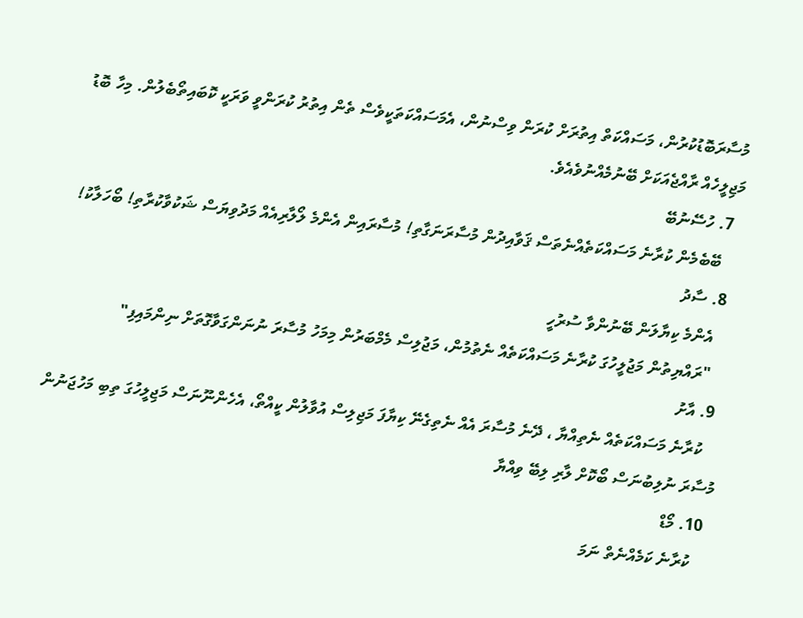މުސާރަބޮޑުކުރުން، މަސައްކަތް އިތުރަށް ކުރަން ވިސްނުން، އެމަސައްކަތަކީވެސް ތެން އިތުރު ކުރަންވީ ވަރަކީ ކޮބައިތޯބެލުން. މިހާ ބޮޑު މަޖިލީހެއް ރާއްޖެއަކަށް ބޭނުމެއްނުވެއެވެ.
  7. ހުސޭނުބޭ
    ބޭބެމެން ކުރާނެ މަސައްކަތެއްނެތަސް ޤަވާއިދުން މުސާރަނަގާތި! މުސާރައިން އެންމެ ލޯލާރިއެއް މަދުވިޔަސް ޝަކުވާކުރާތި! ބޯހަލާކު!
  8. ސާދު
    އެންމެ ކިޔާލަން ބޭނުންވާ ސުރުހީ
    "ރައްޔިތުން މަޖުލީހުގަ ކުރާނެ މަސައްކަތެއް ނެތުމުން، މަޖުލިސް މެމްބަރުން މިމަހު މުސާރަ ނުނަންގަވާގޮތަށް ނިންމައިފި"
  9. އާށު
    ކުރާނެ މަސައްކަތެއް ނެތިއްޔާ ، ދޭނެ މުސާރަ އެއް ނެތިގެނޭ ކިޔާފަ މަޖިލިސް އުވާލުން ކީއްތޯ، އެހެންނޫނަސް މަޖިލީހުގަ ތިބި މަހުޖަނުން މުސާރަ ނުލިބުނަސް ބޯކޮށް ލާރި ލިބޭ ވިއްޔާ
  10. މޯޑް
    ކުރާނެ ކަމެއްނެތް ނަމަ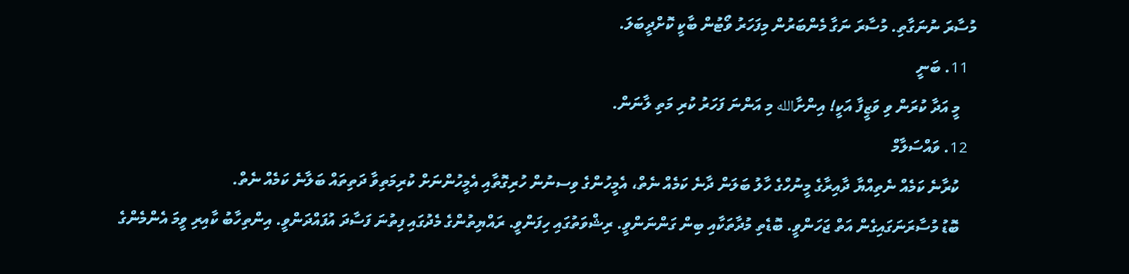މުސާރަ ނުނަގާތި. މުސާރަ ނަގާ މެންބަރުން މިފަހަރު ވޯޓުން ބާކީ ކޮށްދީބަލަ.
  11. ބަނީ
    މީ އަދާ ކުރަން ވި ވަޒީފާ އަކީ! އިންށާالله މި އަންނަ ފަހަރު ކުރި މަތި ލާނަން.
  12. ވައްސަލާމް
    ކުރާނެ ކަމެއް ނެތިއްޔާ ދާއިރާގެ މީނުހްގެ ހާލު ބަލަން ދާނެ ކަމެއް ނެތް، އެމީހުންގެ ވިސނުން ހުރިގޮތާއި އެމީހުންނަށް ކުރިމަތިވާ ދަތިތައް ބަލާނެ ކަމެއް ނެތް.
    ބޮޑު މުސާރަނަގައިގެން އަތް ޖަހަންވީ. ބޮޑެތި މުދާތަކާއި ބިން ގަންނަންވީ. ރިޝްވަތުގައި ހިފަންވީ. ރައްޔިތުންގެ މެދުގައި ފިތުނަ ފަސާދަ އުފައްދަންވީ. އިންތިހާބު ކާއިރި ވީމަ އެންމެންގެ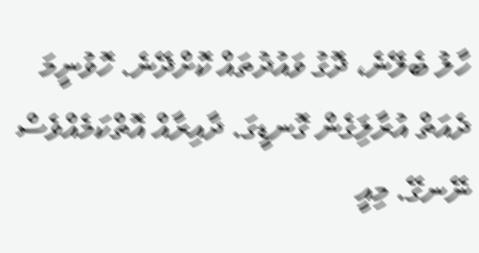ހާލު ބެލޭނެ، ދޮގު ވައުދުތައް ކޮށްދޭނެ. ހޮވުނީމަ ދެއަތް އުރާލަިގެން ގޮނޑީގަ. ދާއިރާއް އޮތްކަމެއްވެސް ނޭނގޭ. މިއީ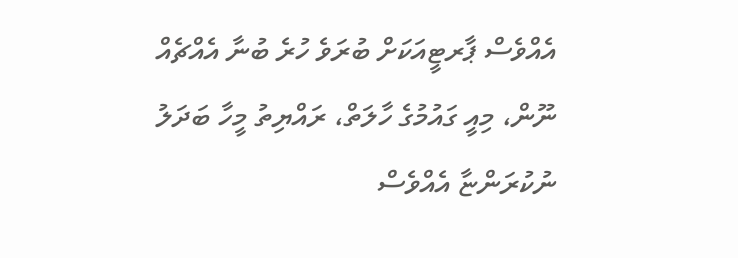އެއްވެސް ޕާރޓީއަކަށް ބުރަވެ ހުރެ ބުނާ އެއްޗެއް ނޫން، މިއީ ގައުމުގެ ހާލަތް، ރައްޔިތު މީހާ ބަދަލު ނުކުރަންޏާ އެއްވެސް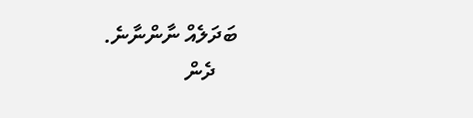ބަދަލެއް ނާންނާނެ.
    ދެން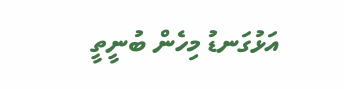އަޅުގަނޑު މިހެން ބުނީތީ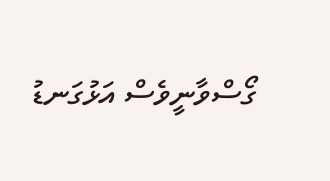ގޯސްވާނީވެސް އަޅުގަނޑު